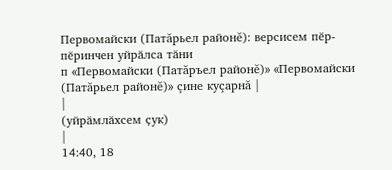Первомайски (Патăрьел районĕ): версисем пӗр-пӗринчен уйрӑлса тӑни
п «Первомайски (Патăръел районĕ)» «Первомайски (Патăрьел районĕ)» çине куçарнă |
|
(уйрӑмлӑхсем ҫук)
|
14:40, 18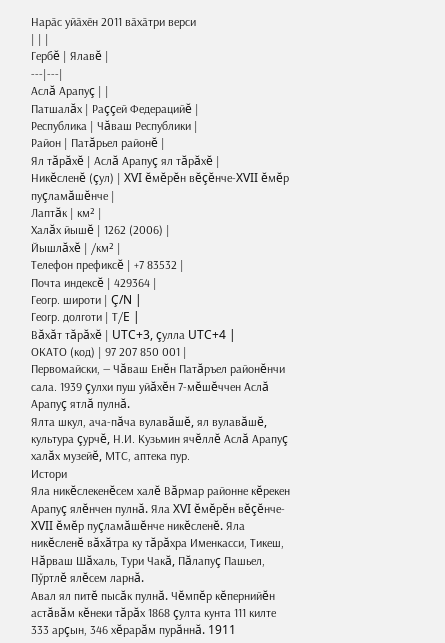Нарӑс уйӑхӗн 2011 вӑхӑтри верси
| | |
Гербĕ | Ялавĕ |
---|---|
Аслă Арапуç | |
Патшалăх | Раççей Федерацийĕ |
Республика | Чăваш Республики |
Район | Патăрьел районĕ |
Ял тăрăхĕ | Аслă Арапуç ял тăрăхĕ |
Никĕсленĕ (çул) | XVI ĕмĕрĕн вĕçĕнче-XVII ĕмĕр пуçламăшĕнче |
Лаптăк | км² |
Халăх йышĕ | 1262 (2006) |
Йышлăхĕ | /км² |
Телефон префиксĕ | +7 83532 |
Почта индексĕ | 429364 |
Геогр. широти | Ç/N |
Геогр. долготи | Т/E |
Вăхăт тăрăхĕ | UTC+3, çулла UTC+4 |
ОКАТО (код) | 97 207 850 001 |
Первомайски, — Чăваш Енĕн Патăръел районĕнчи сала. 1939 çулхи пуш уйăхĕн 7-мĕшĕччен Аслă Арапуç ятлă пулнă.
Ялта шкул, ача-пăча вулавăшĕ, ял вулавăшĕ, культура çурчĕ, Н.И. Кузьмин ячĕллĕ Аслă Арапуç халăх музейĕ, МТС, аптека пур.
Истори
Яла никĕслекенĕсем халĕ Вăрмар районне кĕрекен Арапуç ялĕнчен пулнă. Яла XVI ĕмĕрĕн вĕçĕнче-XVII ĕмĕр пуçламăшĕнче никĕсленĕ. Яла никĕсленĕ вăхăтра ку тăрăхра Именкасси, Тикеш, Нăрваш Шăхаль, Тури Чакă, Пăлапуç Пашьел, Пӳртлĕ ялĕсем ларнă.
Авал ял питĕ пысăк пулнă. Чĕмпĕр кĕпернийĕн астăвăм кĕнеки тăрăх 1868 çулта кунта 111 килте 333 арçын, 346 хĕрарăм пурăннă. 1911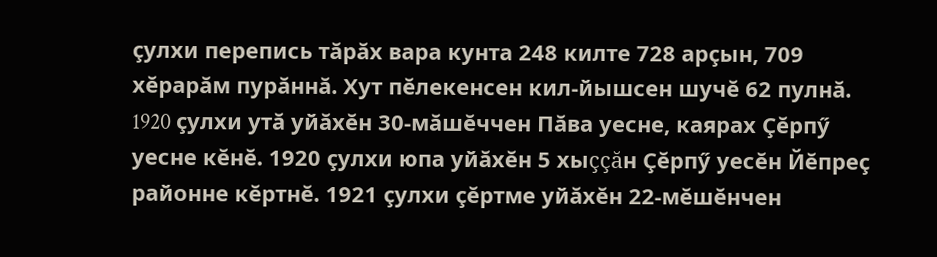çулхи перепись тăрăх вара кунта 248 килте 728 арçын, 709 хĕрарăм пурăннă. Хут пĕлекенсен кил-йышсен шучĕ 62 пулнă.
1920 çулхи утă уйăхĕн 30-мăшĕччен Пăва уесне, каярах Çĕрпӳ уесне кĕнĕ. 1920 çулхи юпа уйăхĕн 5 хыççăн Çĕрпӳ уесĕн Йĕпреç районне кĕртнĕ. 1921 çулхи çĕртме уйăхĕн 22-мĕшĕнчен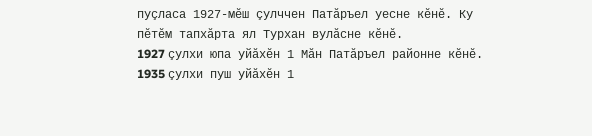пуçласа 1927-мĕш çулччен Патăръел уесне кĕнĕ. Ку пĕтĕм тапхăрта ял Турхан вулăсне кĕнĕ.
1927 çулхи юпа уйăхĕн 1 Мăн Патăръел районне кĕнĕ. 1935 çулхи пуш уйăхĕн 1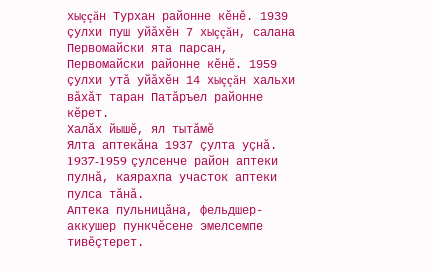хыççăн Турхан районне кĕнĕ. 1939 çулхи пуш уйăхĕн 7 хыççăн, салана Первомайски ята парсан, Первомайски районне кĕнĕ. 1959 çулхи утă уйăхĕн 14 хыççăн хальхи вăхăт таран Патăръел районне кĕрет.
Халăх йышĕ, ял тытăмĕ
Ялта аптекăна 1937 çулта уçнă. 1937-1959 çулсенче район аптеки пулнă, каярахпа участок аптеки пулса тăнă.
Аптека пульницăна, фельдшер-аккушер пункчĕсене эмелсемпе тивĕçтерет.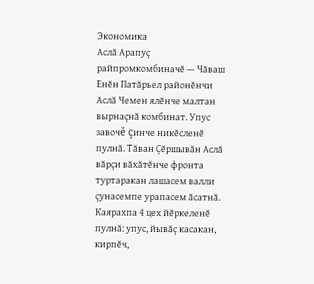Экономика
Аслă Арапуç райпромкомбиначĕ — Чăваш Енĕн Патăрьел районĕнчи Аслă Чемен ялĕнче малтан вырнаçнă комбинат. Упус завочĕ çинче никĕсленĕ пулнă. Тăван Çĕршывăн Аслă вăрçи вăхăтĕнче фронта туртаракан лашасем валли çунасемпе урапасем ăсатнă.
Каярахпа 4 цех йĕркеленĕ пулнă: упус, йывăç касакан, кирпĕч,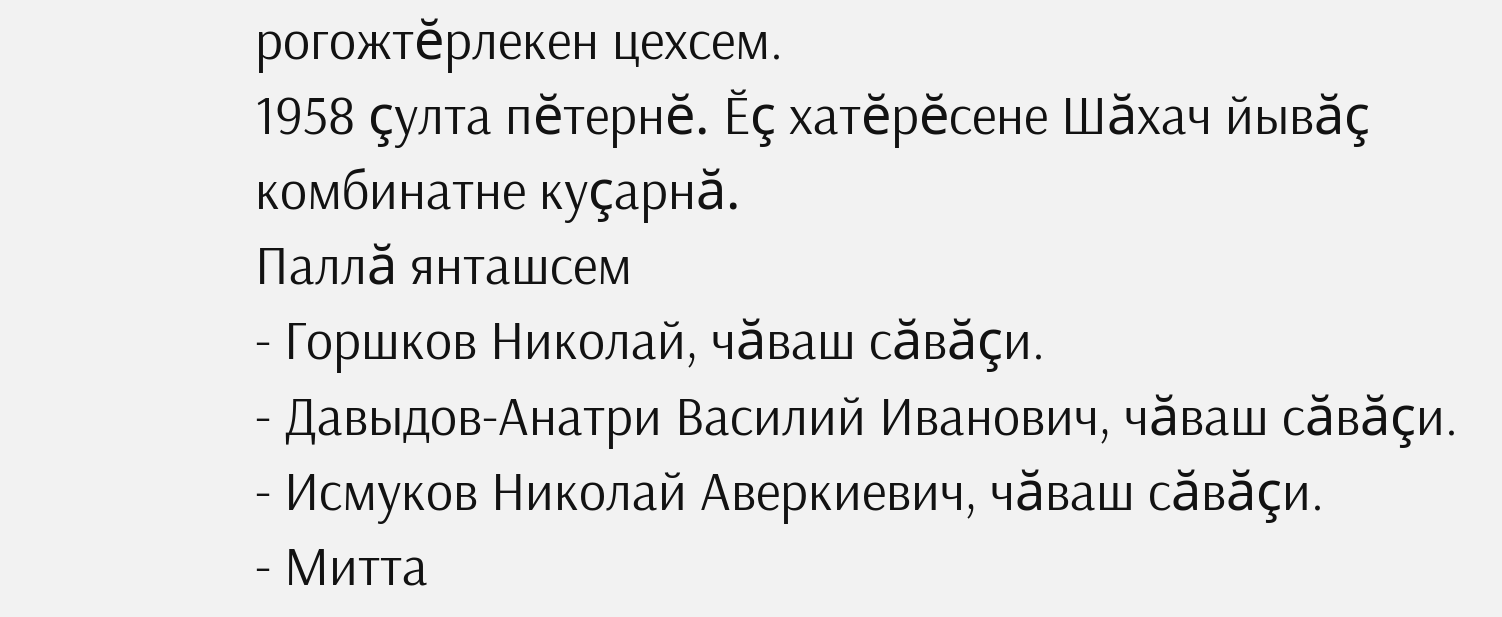рогожтĕрлекен цехсем.
1958 çулта пĕтернĕ. Ӗç хатĕрĕсене Шăхач йывăç комбинатне куçарнă.
Паллă янташсем
- Горшков Николай, чăваш сăвăçи.
- Давыдов-Анатри Василий Иванович, чăваш сăвăçи.
- Исмуков Николай Аверкиевич, чăваш сăвăçи.
- Митта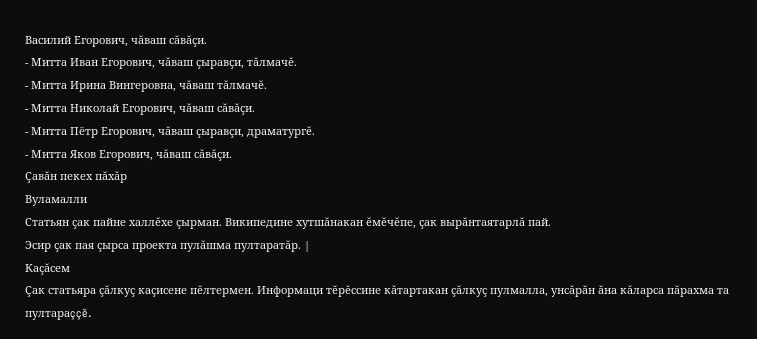Василий Егорович, чăваш сăвăçи.
- Митта Иван Егорович, чăваш çыравçи, тăлмачĕ.
- Митта Ирина Вингеровна, чăваш тăлмачĕ.
- Митта Николай Егорович, чăваш сăвăçи.
- Митта Пётр Егорович, чăваш çыравçи, драматургĕ.
- Митта Яков Егорович, чăваш сăвăçи.
Çавăн пекех пăхăр
Вуламалли
Статьян çак пайне халлĕхе çырман. Википедине хутшăнакан ĕмĕчĕпе, çак вырăнтаятарлă пай.
Эсир çак пая çырса проекта пулăшма пултаратăр. |
Каçăсем
Çак статьяра çăлкуç каçисене пĕлтермен. Информаци тĕрĕссине кăтартакан çăлкуç пулмалла, унсăрăн ăна кăларса пăрахма та пултараççĕ.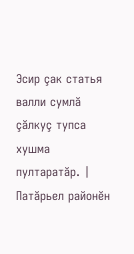Эсир çак статья валли сумлă çăлкуç тупса хушма пултаратăр. |
Патăрьел районĕн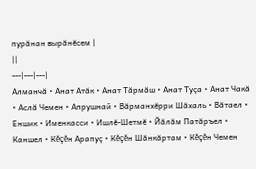пурăнан вырăнĕсем |
||
---|---|---|
Алманчă • Анат Атăк • Анат Тăрмăш • Анат Туçа • Анат Чакă • Аслă Чемен • Апрушнай • Вăрманхĕрри Шăхаль • Вăтаел • Еншик • Именкасси • Ишлĕ-Шетмĕ • Йăлăм Патăръел • Каншел • Кĕçĕн Арапуç • Кĕçĕн Шăнкăртам • Кĕçĕн Чемен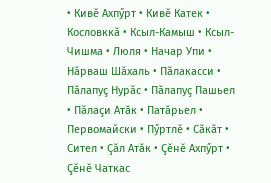• Кивĕ Ахпӳрт • Кивĕ Катек • Кословккă • Ксыл-Камыш • Ксыл-Чишма • Люля • Начар Упи • Нăрваш Шăхаль • Пăлакасси • Пăлапуç Нурăс • Пăлапуç Пашьел • Пăлаçи Атăк • Патăрьел • Первомайски • Пӳртлĕ • Сăкăт • Сител • Çăл Атăк • Çĕнĕ Ахпӳрт • Çĕнĕ Чаткас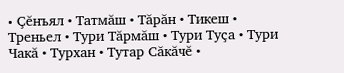• Çĕнъял • Татмăш • Тăрăн • Тикеш • Треньел • Тури Тăрмăш • Тури Туçа • Тури Чакă • Турхан • Тутар Сăкăчĕ •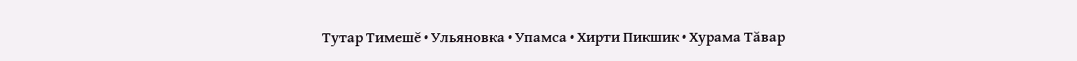Тутар Тимешĕ • Ульяновка • Упамса • Хирти Пикшик • Хурама Тăвар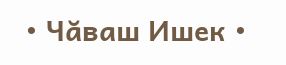• Чăваш Ишек •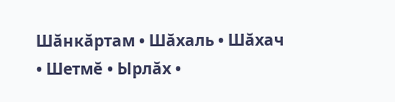Шăнкăртам • Шăхаль • Шăхач • Шетмĕ • Ырлăх •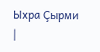Ыхра Çырми |